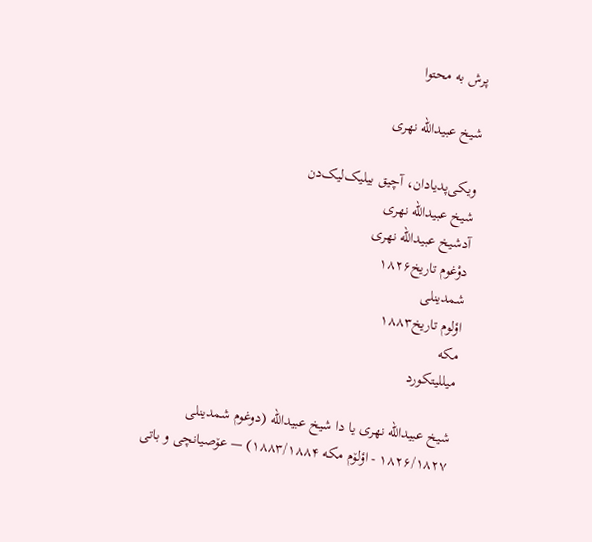پرش به محتوا

شیخ عبیدالله نهری

ویکی‌پدیادان، آچیق بیلیک‌لیک‌دن
شیخ عبیدالله نهری
آدشیخ عبیدالله نهری
دوْغوم تاریخ۱۸۲۶
شمدینلی
اؤلوم تاریخ۱۸۸۳
مکه
میللیتکورد

شیخ عبیدالله نهری یا دا شیخ عبیدالله (دوغوم شمدینلی ۱۸۲۶/۱۸۲۷ - اؤلۆم مکه ۱۸۸۳/۱۸۸۴) — عۆصیانچی و باتی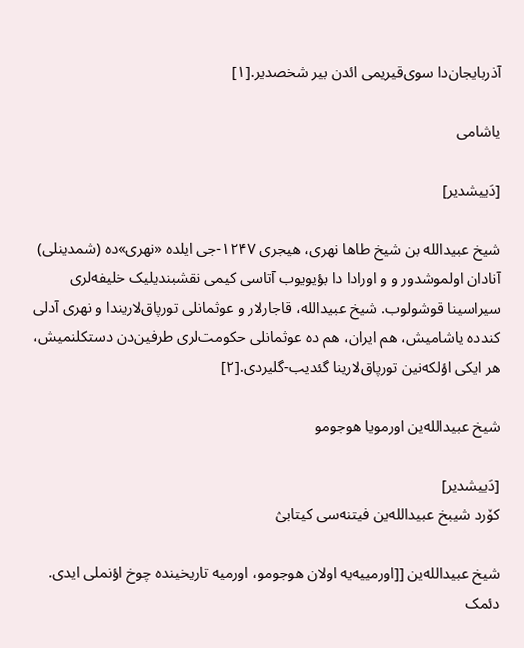آذربایجان‌دا سوی‌قیریمی ائدن بیر شخصدیر.[۱]

یاشامی

[دَییشدیر]

شیخ عبیدالله بن شیخ طاها نهری، هیجری ۱۲۴۷-جی ایلده «نهری»ده (شمدینلی) آنا‌دان اولموشدور و و اورادا دا بؤیویوب آتاسی کیمی نقشبندیلیک خلیفه‌لری سیراسینا قوشولوب. شیخ عبیدالله، قاجارلار و عوثمانلی تورپاق‌لاریندا و نهری آدلی کندده یاشامیش، هم ایران، هم ده عوثمانلی حکومت‌لری طرفین‌دن دستکلنمیش، هر ایکی اؤلکه‌نین تورپاق‌لارینا گئدیب-گلیردی.[۲]

شیخ عبیدالله‌ین اورمویا هوجومو

[دَییشدیر]
کۆرد شیبخ عبیدالله‌ین فیتنه‌سی کیتابیٛ

شیخ عبیدالله‌ین [[اورمییه‌یه اولان هوجومو، اورمیه تاریخینده چوخ اؤنملی ایدی. دئمک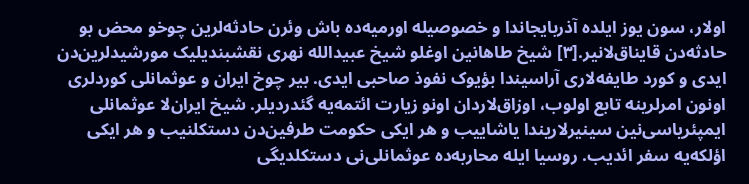اولار، سون یوز ایلده آذربایجاندا و خصوصیله اورمیه‌ده باش وئرن حادثه‌لرین چوخو محض بو حادثه‌دن قایناق‌لانیر.[۳] شیخ طاهانین اوغلو شیخ عبیدالله نهری نقشبندیلیک مورشیدلرین‌دن ایدی و کورد طایفه‌لاری آراسیندا بؤیوک نفوذ صاحبی ایدی. بیر چوخ ایران و عوثمانلی کوردلری اونون امرلرینه تابع اولوب، اوزاق‌لاردان اونو زیارت ائتمه‌یه گئدردیلر. شیخ ایران‌لا عوثمانلی ایمپئریاسی‌نین سینیرلاریندا یاشاییب و هر ایکی حکومت طرفین‌دن دستکلنیب و هر ایکی اؤلکه‌یه سفر ائدیب. روسیا ایله محاربه‌ده عوثمانلی‌نی دستکلدیگی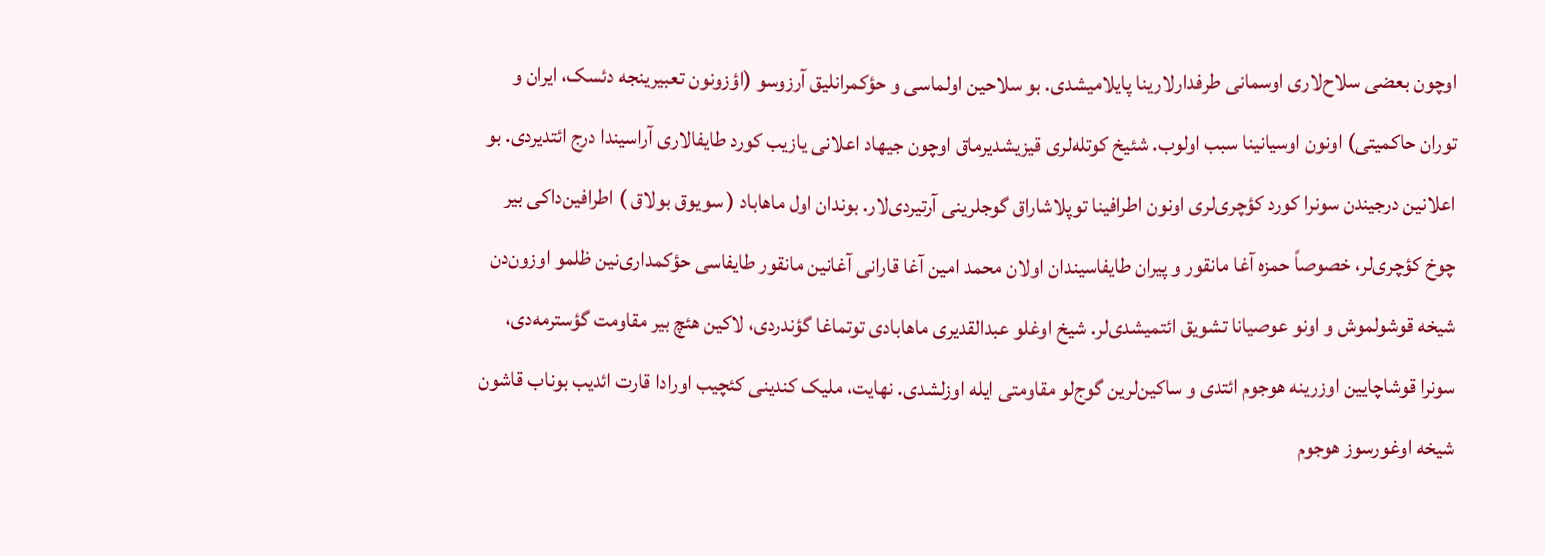اوچون بعضی سلاح‌لاری اوسمانی طرفدارلارینا پایلامیشدی. بو سلاحین اولماسی و حؤکمرانلیق آرزوسو (اؤزونون تعبیرینجه دئسک، ایران و توران حاکمیتی) اونون اوسیانینا سبب اولوب. شئیخ کوتله‌لری قیزیشدیرماق اوچون جیهاد اعلانی یازیب کورد طایفالاری آراسیندا درج ائتدیردی. بو اعلانین درجیندن سونرا کورد کؤچری‌لری اونون اطرافینا توپلاشا‌راق گوجلرینی آرتیردی‌لار. بوندان اول ماهاباد ( سویوق بولاق ) اطرافین‌داکی بیر چوخ کؤچری‌لر، خصوصاً حمزه آغا مانقور و پیران طایفاسیندان اولان محمد امین آغا قارانی آغانین مانقور طایفاسی حؤکمداری‌نین ظلمو اوزون‌دن شیخه قوشولموش و اونو عوصیانا تشویق ائتمیشدی‌لر. شیخ اوغلو عبدالقدیری ماهابادی توتماغا گؤندردی، لاکین هئچ بیر مقاومت گؤسترمه‌دی، سونرا قوشاچایین اوزرینه هوجوم ائتدی و ساکین‌لرین گوج‌لو مقاومتی ایله اوزلشدی. نهایت، ملیک کندینی کئچیب اورادا قارت ائدیب بوناب قاشون شیخه اوغورسوز هوجوم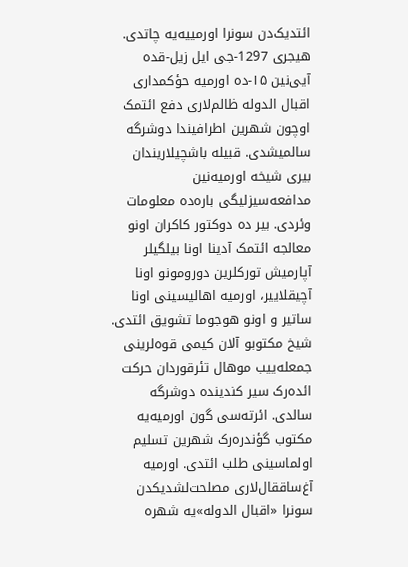ائتدیک‌دن سونرا اورمییه‌یه چاتدی. هیجری 1297-جی ایل زیل-قده آیی‌نین ۱۵-ده اورمیه حؤکمداری اقبال الدوله ظالم‌لاری دفع ائتمک اوچون شهرین اطرافیندا دوشرگه سالمیشدی. قبیله باشچیلاریندان‌ بیری شیخه اورمیه‌نین مدافعه‌سیزلیگی باره‌ده معلومات وئردی. بیر ده دوکتور کاکران اونو معالجه ائتمک آدینا اونا بیلگیلر آپارمیش تورکلرین دورومونو اونا آچیقلاییر، اورمیه اهالیسینی اونا ساتیر و اونو هوجوما تشویق ائتدی. شیخ مکتوبو آلان کیمی قوه‌لرینی جمعله‌ییب موهال تئرقوردان حرکت ائده‌رک سیر کندینده دوشرگه سالدی. ائرته‌سی گون اورمیه‌یه مکتوب گؤندره‌رک شهرین تسلیم اولماسینی طلب ائتدی. اورمیه آغ‌ساققال‌لاری مصلحت‌لشدیکدن سونرا «اقبال الدوله»یه شهره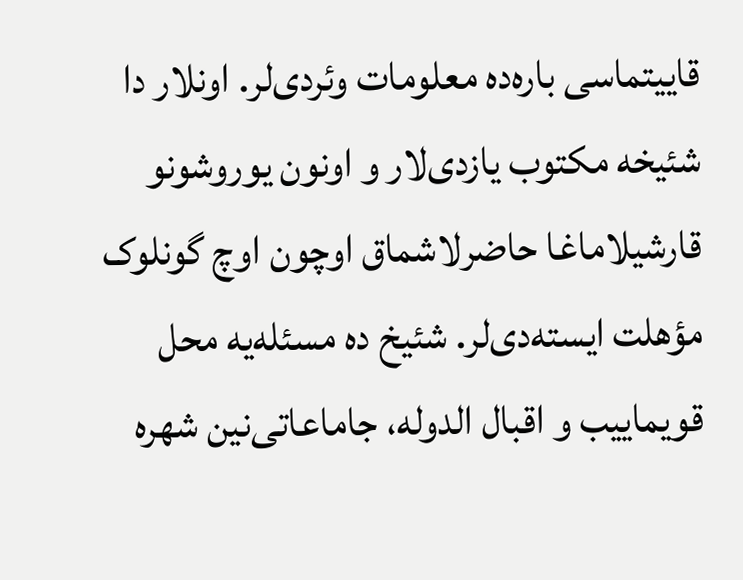قاییتماسی باره‌ده معلومات وئردی‌لر. اونلار دا شئیخه مکتوب یازدی‌لار و اونون یوروشونو قارشیلاماغا حاضرلاشماق اوچون اوچ گونلوک مؤهلت ایسته‌دی‌لر. شئیخ ده مسئله‌یه محل قویماییب و اقبال الدوله، جاماعاتی‌نین شهره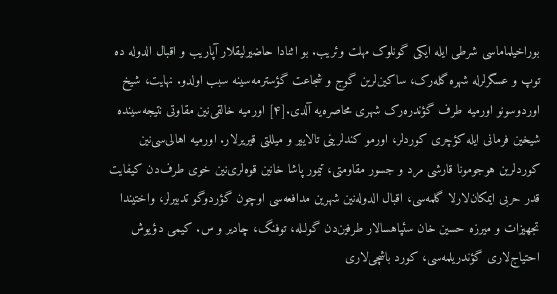بوراخیلماماسی شرطی ایله ایکی گونلوک مهلت وئریب. بو اثنادا حاضیرلیقلار آپاریب و اقبال الدوله ده توپ و عسگرلرله شهره گله‌رک، ساکین‌لرین گوج و شجاعت گؤسترمه‌سینه سبب اولدو. نهایت، شیخ اوردوسونو اورمیه طرف گؤندره‌رک شهری محاصره‌یه آلدی.[۴] اورمیه خالقی‌نین مقاوتی نتیجه‌سینده شیخین فرمانی ایله کؤچری کوردلر، اورمو کندلرینی تالاییر و میللتی قیریرلار. اورمیه اها‌لی‌سی‌نین کوردلرین هوجومونا قارشی مرد و جسور مقاومتی، تیمور پاشا خانین قوه‌لری‌نین خوی طرف‌دن کیفایت قدر حربی ایمکان‌لارلا گلمه‌سی، اقبال الدوله‌نین شهرین مدافعه‌سی اوچون گؤردوگو تدبیرلر، واختیندا تجهیزات و میرزه حسین خان سئپاهسا‌لار طرفین‌دن گولـله، توفنگ، چادیر و س. کیمی دؤیوش احتیاج‌لاری گؤندریلمه‌سی، کورد باشچی‌لاری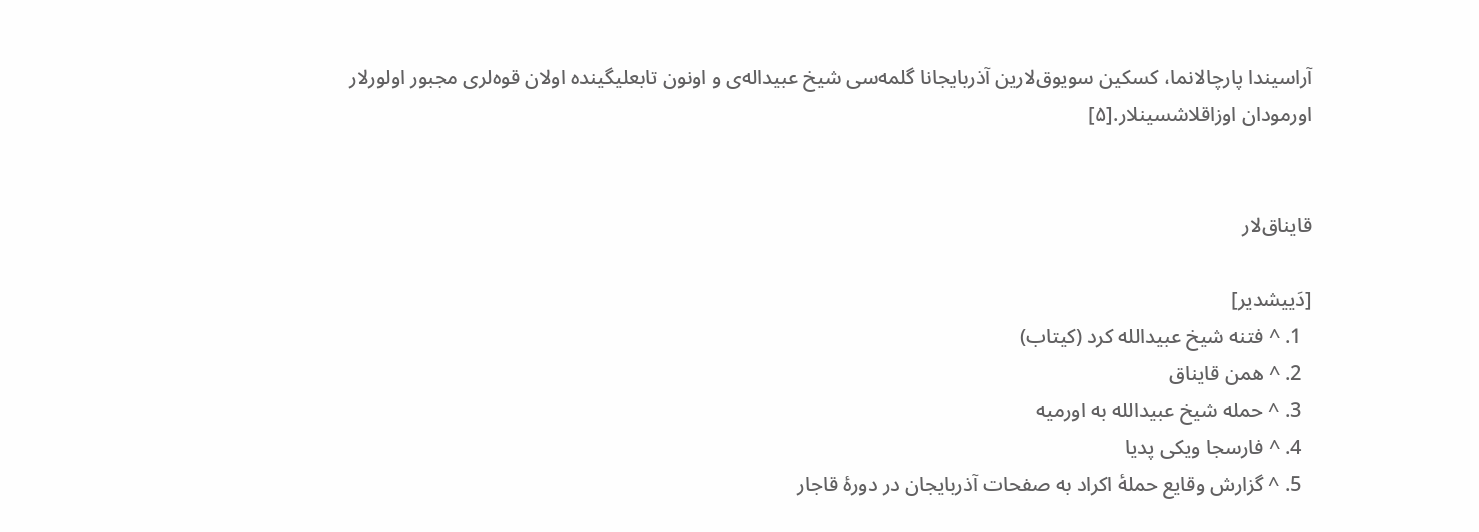آراسیندا پارچالانما، کسکین سویوق‌لارین آذربایجانا گلمه‌سی شیخ عبیداله‌ی و اونون تابعلیگینده اولان قوه‌لری مجبور اولورلار اورمودان اوزاقلاشسینلار.[۵]


قایناق‌لار

[دَییشدیر]
  1. ^ فتنه شیخ عبیدالله کرد (کیتاب)
  2. ^ همن قایناق
  3. ^ حمله شیخ عبیدالله به اورمیه
  4. ^ فارسجا ویکی پدیا
  5. ^ گزارش وقایع حملۀ اکراد به صفحات آذربایجان در دورۀ قاجار